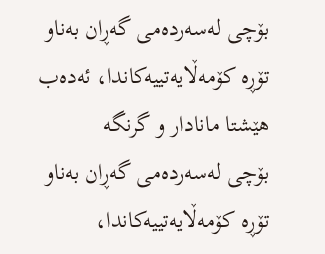بۆچی لەسەردەمی گەڕان بەناو تۆڕە کۆمەڵایەتییەکاندا، ئەدەب هێشتا مانادار و گرنگە
بۆچی لەسەردەمی گەڕان بەناو تۆڕە کۆمەڵایەتییەکاندا،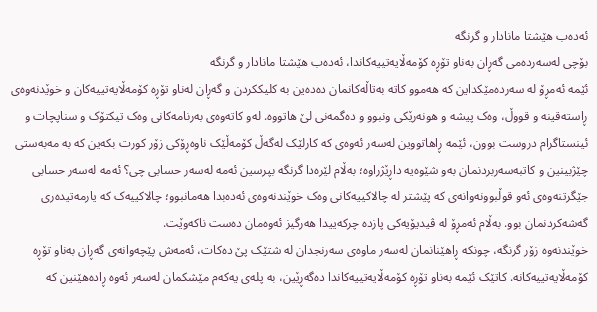ئەدەب هێشتا مانادار و گرنگە
بۆچی لەسەردەمی گەڕان بەناو تۆڕە کۆمەڵایەتییەکاندا، ئەدەب هێشتا مانادار و گرنگە
ئێمە ئەمڕۆ لە سەردەمێکداین کە هەموو کاتە بەتاڵەکانمان دەدەین بە کلیککردن و گەڕان لەناو تۆڕە کۆمەڵایەتییەکان و خوێدنەوەی ڕاستەقینە و قووڵ، وەک پیشە و هونەرێکی ونبوو و دەگمەنی لێ هاتووە. لەو کاتەوەی بەرنامەکانی وەک تیکتۆک و سناپچات و ئینستاگرام دروست بوون، ئێمە ڕاهاتووین لەسەر ئەوەی کە کارلێک لەگەڵ کۆمەڵێک ناوەڕۆکی زۆر کورت بکەین کە بە مەبەستی چێژبینین و کاتبەسەربردنمان بەو شێوەیە داڕێژراوە؛ بەڵام لێرەدا گرنگە بپرسین ئەمە لەسەر حسابی چی؟ ئەمە لەسەر حسابی جێگرتنەوەی ئەو قوڵبوونەوانەی کە پێشتر لە چالاکییەکانی وەک خوێندنەوەی ئەدەبدا هەمانبوو؛ چالاکییەک کە یارمەتیدەری گەشەکردنمان بوو. بەڵام ئەمڕۆ لە ڤیدیۆیەکی پازدە چرکەییدا هەرگیز ئەوەمان دەست ناکەوێت.
خوێندنەوە زۆر گرنگە، چونکە ڕاهێنانمان لەسەر ماوەی سەرنجدان لە شتێک پێ دەکات، ئەمەش پێچەوانەی گەڕان بەناو تۆڕە کۆمەڵایەتییەکانە. کاتێک ئێمە بەناو تۆڕە کۆمەڵایەتییەکاندا دەگەڕێین، بە پلەی یەکەم مێشکمان لەسەر ئەوە ڕادەهێنین کە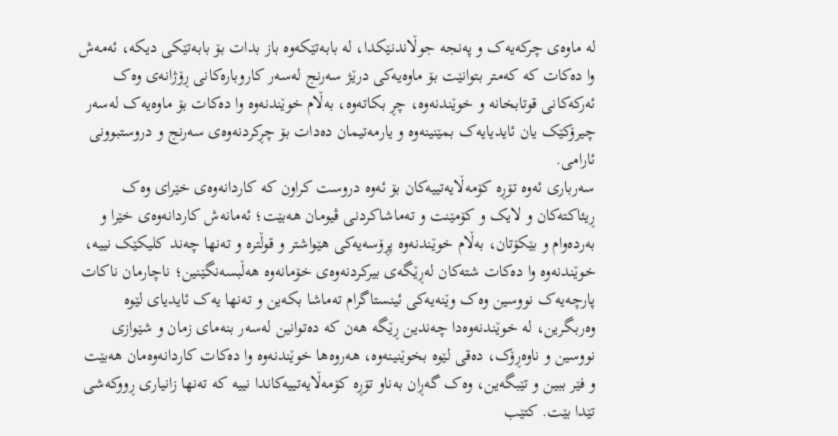لە ماوەی چرکەیەک و پەنجە جوڵاندنێکدا، لە بابەتێکەوە باز بدات بۆ بابەتێکی دیکە، ئەمەش وا دەکات کە کەمتر بتوانێت بۆ ماوەیەکی درێژ سەرنج لەسەر کاروبارەکانی ڕۆژانەی وەک ئەرکەکانی قوتابخانە و خوێندنەوە، چڕ بکاتەوە، بەڵام خوێندنەوە وا دەکات بۆ ماوەیەک لەسەر چیرۆکێک یان ئایدیایەک بمێنینەوە و یارمەتیمان دەدات بۆ چڕکردنەوەی سەرنج و دروستبوونی ئارامی.
سەرباری ئەوە تۆڕە کۆمەڵایەتییەکان بۆ ئەوە دروست کراون کە کاردانەوەی خێرای وەک ڕیئاکتەکان و لایک و کۆمێنت و تەماشاکردنی ڤیومان هەبێت؛ ئەمانەش کاردانەوەی خێرا و بەردەوام و بێکۆتان، بەڵام خوێندنەوە پڕۆسەیەکی هێواشتر و قوڵترە و تەنها چەند کلیکێک نییە، خوێندنەوە وا دەکات شتەکان لەڕێگەی بیرکردنەوەی خۆمانەوە هەڵبسەنگێنین؛ ناچارمان ناکات پارچەیەک نووسین وەک وێنەیەکی ئینستاگرام تەماشا بکەین و تەنها یەک ئایدیای لێوە وەربگرین، لە خوێندنەوەدا چەندین ڕێگە هەن کە دەتوانین لەسەر بنەمای زمان و شێوازی نووسین و ناوەڕۆک، دەقی لێوە بخوێنینەوە، هەروەها خوێندنەوە وا دەکات کاردانەوەمان هەبێت و فێر ببین و تێبگەین، وەک گەڕان بەناو تۆڕە کۆمەڵایەتییەکاندا نییە کە تەنها زانیاری ڕووکەشی تێدا بێت. کتێب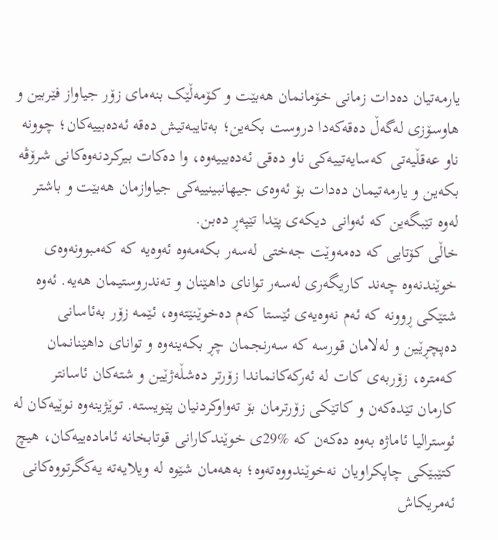یارمەتیان دەدات زمانی خۆمانمان هەبێت و کۆمەڵێک بنەمای زۆر جیاواز فێربین و هاوسۆزی لەگەڵ دەقەکەدا دروست بکەین؛ بەتایبەتیش دەقە ئەدەبییەکان؛ چوونە ناو عەقڵیەتی کەسایەتییەکی ناو دەقی ئەدەبییەوە، وا دەکات بیرکردنەوەکانی شرۆڤە بکەین و یارمەتیمان دەدات بۆ ئەوەی جیهانبینییەکی جیاوازمان هەبێت و باشتر لەوە تێبگەین کە ئەوانی دیکەی پێدا تێپەڕ دەبن.
خاڵی کۆتایی کە دەمەوێت جەختی لەسەر بکەمەوە ئەوەیە کە کەمبوونەوەی خوێندنەوە چەند کاریگەری لەسەر توانای داهێنان و تەندروستیمان هەیە. ئەوە شتێکی ڕوونە کە ئەم نەوەیەی ئێستا کەم دەخوێنێتەوە، ئێمە زۆر بەئاسانی دەپچڕێین و لەلامان قورسە کە سەرنجمان چڕ بکەینەوە و توانای داهێنانمان کەمترە، زۆربەی کات لە ئەرکەکانماندا زۆرتر دەشڵەژێین و شتەکان ئاسانتر کارمان تێدەکەن و کاتێکی زۆرترمان بۆ تەواوکردنیان پێویستە. توێژینەوە نوێیەکان لە ئوسترالیا ئاماژە بەوە دەکەن کە %29ی خوێندکارانی قوتابخانە ئامادەییەکان، هیچ کتێبێکی چاپکراویان نەخوێندووەتەوە؛ بەهەمان شێوە لە ویلایەتە یەکگرتووەکانی ئەمریکاش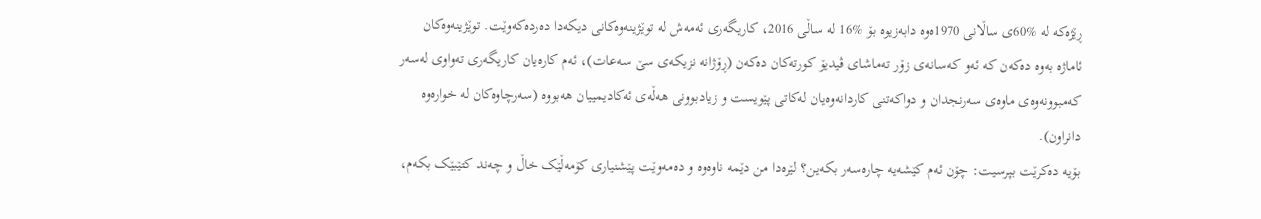ڕێژەکە لە %60ی ساڵانی 1970ەوە دابەزیوە بۆ %16 لە ساڵی 2016، کاریگەری ئەمەش لە توێژینەوەکانی دیکەدا دەردەکەوێت. توێژینەوەکان ئاماژە بەوە دەکەن کە ئەو کەسانەی زۆر تەماشای ڤیدیۆ کورتەکان دەکەن (ڕۆژانە نزیکەی سێ سەعات)، ئەم کارەیان کاریگەری تەواوی لەسەر کەمبوونەوەی ماوەی سەرنجدان و دواکەتنی کاردانەوەیان لەکاتی پێویست و زیادبوونی هەڵەی ئەکادیمییان هەبووە (سەرچاوەکان لە خوارەوە دانراون).
بۆیە دەکرێت بپرسیت: چۆن ئەم کێشەیە چارەسەر بکەین؟ لێرەدا من دێمە ناوەوە و دەمەوێت پێشنیاری کۆمەڵێک خاڵ و چەند کتێبێک بکەم،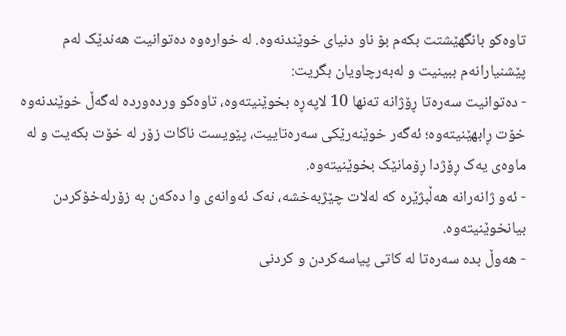تاوەکو بانگهێشتت بکەم بۆ ناو دنیای خوێندنەوە. لە خوارەوە دەتوانیت هەندێک لەم پێشنیارانەم ببینیت و لەبەرچاویان بگریت:
- دەتوانیت سەرەتا ڕۆژانە تەنها 10 لاپەڕە بخوێنیتەوە، تاوەکو وردەوردە لەگەڵ خوێندنەوە خۆت ڕابهێنیتەوە؛ ئەگەر خوێنەرێکی سەرەتاییت، پێویست ناکات زۆر لە خۆت بکەیت و لە ماوەی یەک ڕۆژدا ڕۆمانێک بخوێنیتەوە.
- ئەو ژانەرانە هەڵبژێرە کە لەلات چێژبەخشە، نەک ئەوانەی وا دەکەن بە زۆرلەخۆکردن بیانخوێنیتەوە.
- هەوڵ بدە سەرەتا لە کاتی پیاسەکردن و کردنی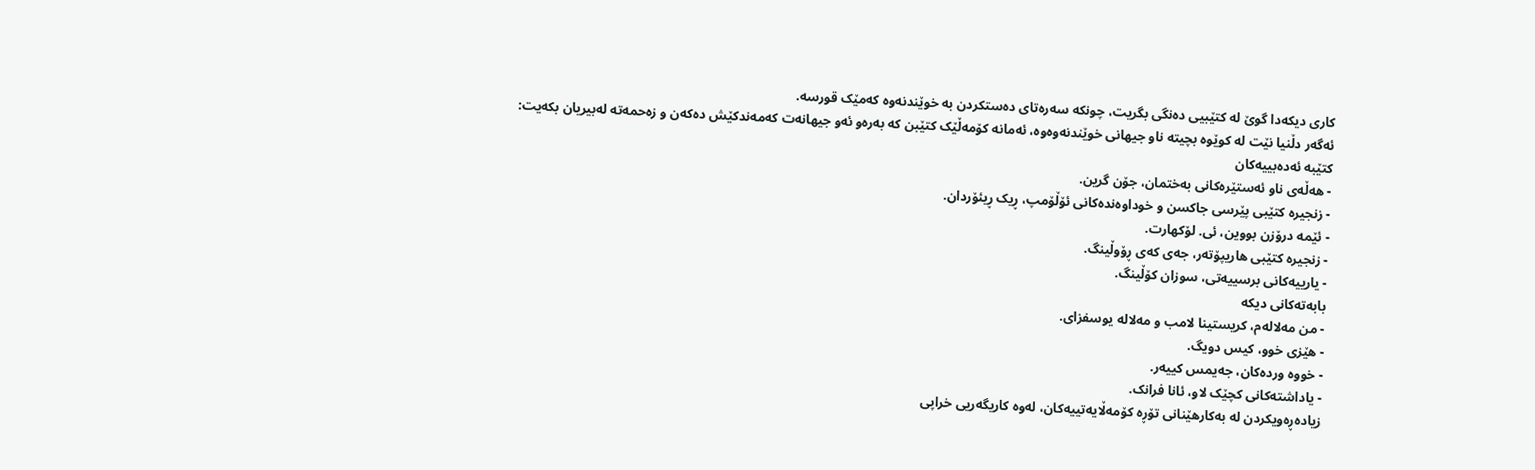کاری دیکەدا گوێ لە کتێبیی دەنگی بگریت، چونکە سەرەتای دەستکردن بە خوێندنەوە کەمێک قورسە.
ئەگەر دڵنیا نێت لە کوێوە بچیتە ناو جیهانی خوێندنەوەوە، ئەمانە کۆمەڵێک کتێبن کە بەرەو ئەو جیهانەت کەمەندکێش دەکەن و زەحمەتە لەبیریان بکەیت:
کتێبە ئەدەبییەکان
- هەڵەی ناو ئەستێرەکانی بەختمان، جۆن گرین.
- زنجیرە کتێبی پێرسی جاکسن و خوداوەندەکانی ئۆڵۆمپ، ڕیک ڕیئۆردان.
- ئێمە درۆزن بووین، ئی. لۆکهارت.
- زنجیرە کتێبی هاریپۆتەر، جەی کەی ڕۆوڵینگ.
- یارییەکانی برسییەتی، سوزان کۆڵینگ.
بابەتەکانی دیکە
- من مەلالەم، کریستینا لامب و مەلالە یوسفزای.
- هێزی خوو، کیس دویگ.
- خووە وردەکان، جەیمس کییەر.
- یاداشتەکانی کچێک لاو، ئانا فرانک.
زیادەڕەویکردن لە بەکارهێنانی تۆڕە کۆمەڵایەتییەکان، لەوە کاریگەریی خراپی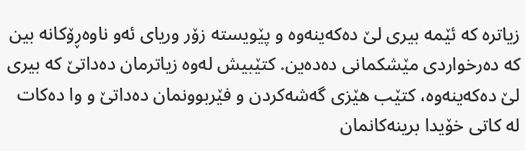زیاترە کە ئێمە بیری لێ دەکەینەوە و پێویستە زۆر وریای ئەو ناوەڕۆکانە بین کە دەرخواردی مێشکمانی دەدەین. کتێبیش لەوە زیاترمان دەداتێ کە بیری لێ دەکەینەوە، کتێب هێزی گەشەکردن و فێربوونمان دەداتێ و وا دەکات لە کاتی خۆیدا برینەکانمان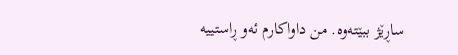ساڕێژ ببێتەوە. من داواکارم ئەو ڕاستییە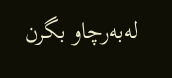لەبەرچاو بگرن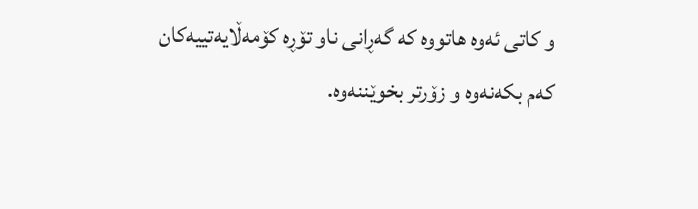و کاتی ئەوە هاتووە کە گەڕانی ناو تۆڕە کۆمەڵایەتییەکان کەم بکەنەوە و زۆرتر بخوێننەوە.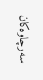سەرچاوەکان